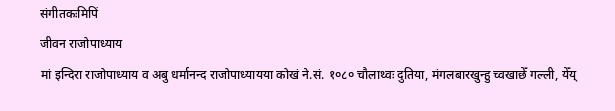संगीतकःमिपिं
जीवन राजोपाध्याय
मां इन्दिरा राजोपाध्याय व अबु धर्मानन्द राजोपाध्यायया कोखं ने.सं. १०८० चौलाथ्वः दुतिया, मंगलबारखुन्हु च्वखाछेँ गल्ली, येँय्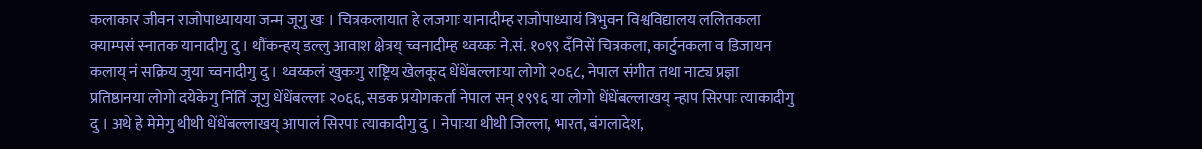कलाकार जीवन राजोपाध्यायया जन्म जूगु खः । चित्रकलायात हे लजगाः यानादीम्ह राजोपाध्यायं त्रिभुवन विश्वविद्यालय ललितकला क्याम्पसं स्नातक यानादीगु दु । थौंकन्हय् डल्लु आवाश क्षेत्रय् च्वनादीम्ह थ्वय्कः ने.सं. १०९९ दँनिसें चित्रकला, कार्टुनकला व डिजायन कलाय् नं सक्रिय जुया च्वनादीगु दु । थ्वय्कलं खुकःगु राष्ट्रिय खेलकूद धेंधेंबल्लाःया लोगो २०६८, नेपाल संगीत तथा नाट्य प्रज्ञा प्रतिष्ठानया लोगो दयेकेगु निंतिं जूगु धेंधेंबल्लाः २०६६, सडक प्रयोगकर्ता नेपाल सन् १९९६ या लोगो धेंधेंबल्लाखय् न्हाप सिरपाः त्याकादीगु दु । अथे हे मेमेगु थीथी धेंधेंबल्लाखय् आपालं सिरपाः त्याकादीगु दु । नेपाःया थीथी जिल्ला, भारत, बंगलादेश,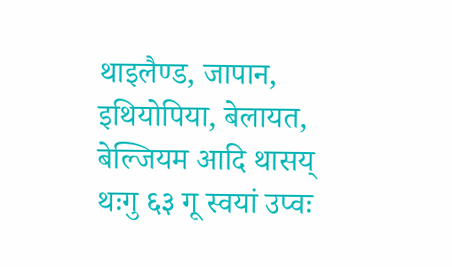थाइलैण्ड, जापान, इथियोपिया, बेलायत, बेल्जियम आदि थासय् थःगु ६३ गू स्वयां उप्वः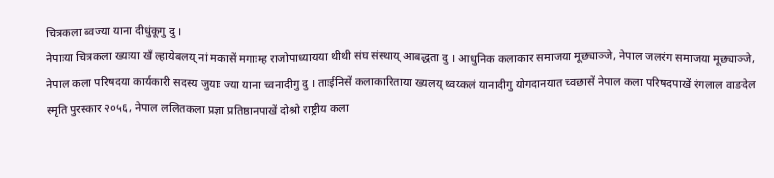चित्रकला ब्वज्या याना दीधुंकूगु दु ।
नेपाःया चित्रकला ख्यःया खँ ल्हायेबलय् नां मकासें मगाःम्ह राजोपाध्यायया थीथी संघ संस्थाय् आबद्धता दु । आधुनिक कलाकार समाजया मूछ्याञ्जे, नेपाल जलरंग समाजया मूछ्याञ्जे, नेपाल कला परिषदया कार्यकारी सदस्य जुयाः ज्या याना च्वनादीगु दु । ताःईनिसें कलाकारिताया ख्यलय् थ्वय्कलं यानादीगु योगदानयात च्वछासें नेपाल कला परिषदपाखें रंगलाल वाङदेल स्मृति पुरस्कार २०५६, नेपाल ललितकला प्रज्ञा प्रतिष्ठानपाखें दोश्रो राष्ट्रीय कला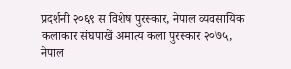प्रदर्शनी २०६९ स विशेष पुरस्कार, नेपाल व्यवसायिक कलाकार संघपाखें अमात्य कला पुरस्कार २०७५, नेपाल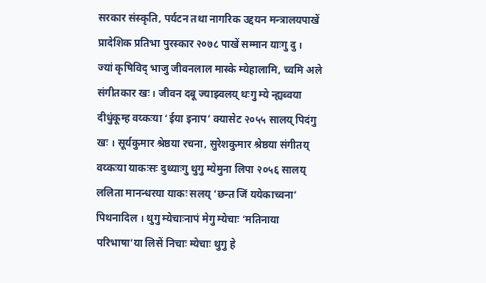सरकार संस्कृति, पर्यटन तथा नागरिक उद्दयन मन्त्रालयपाखें प्रादेशिक प्रतिभा पुरस्कार २०७८ पाखें सम्मान याःगु दु ।
ज्यां कृषिविद् भाजु जीवनलाल मास्के म्येहालामि, च्वमि अले संगीतकार खः । जीवन दबू ज्याझ्वलय् थःगु म्ये न्ह्यब्वया दीधुंकूम्ह वय्कःया ‘ईया इनाप’ क्यासेट २०५५ सालय् पिदंगु खः । सूर्यकुमार श्रेष्ठया रचना, सुरेशकुमार श्रेष्ठया संगीतय् वय्कःया याकःसः दुथ्याःगु थुगु म्येमुना लिपा २०५६ सालय् ललिता मानन्धरया याकः सलय् ‘छन्त जिं ययेकाच्वना’ पिथनादिल । थुगु म्येचाःनापं मेगु म्येचाः ‘मतिनाया परिभाषा’या लिसें निचाः म्येचाः थुगु हे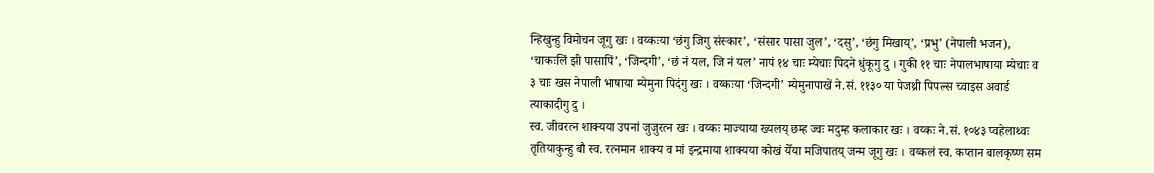न्हिखुन्हु विमोचन जूगु खः । वय्कःया ‘छंगु जिगु संस्कार’, ‘संसार पासा जुल’, ‘दसु’, ‘छंगु मिखाय्’, ‘प्रभु’ (नेपाली भजन), ‘चाकःलिं झी पासापिं’, ‘जिन्दगी’, ‘छं नं यल, जि नं यल’ नापं १४ चाः म्येचाः पिदने धुंकूगु दु । गुकी ११ चाः नेपालभाषाया म्येचाः व ३ चाः खस नेपाली भाषाया म्येमुना पिदंगु खः । वय्कःया ‘जिन्दगी’ म्येमुनापाखें ने.सं. ११३० या पेजथ्री पिपल्स च्वाइस अवार्ड त्याकादीगु दु ।
स्व. जीवरत्न शाक्यया उपनां जुजुरत्न खः । वय्कः माज्याया ख्यलय् छम्ह ज्वः मदुम्ह कलाकार खः । वय्कः ने.सं. १०४३ प्वहेलाथ्वः तृतियाकुन्हु बौ स्व. रत्नमान शाक्य व मां इन्द्रमाया शाक्यया कोखं येँया मजिपातय् जन्म जूगु खः । वय्कलं स्व. कप्तान बालकृष्ण सम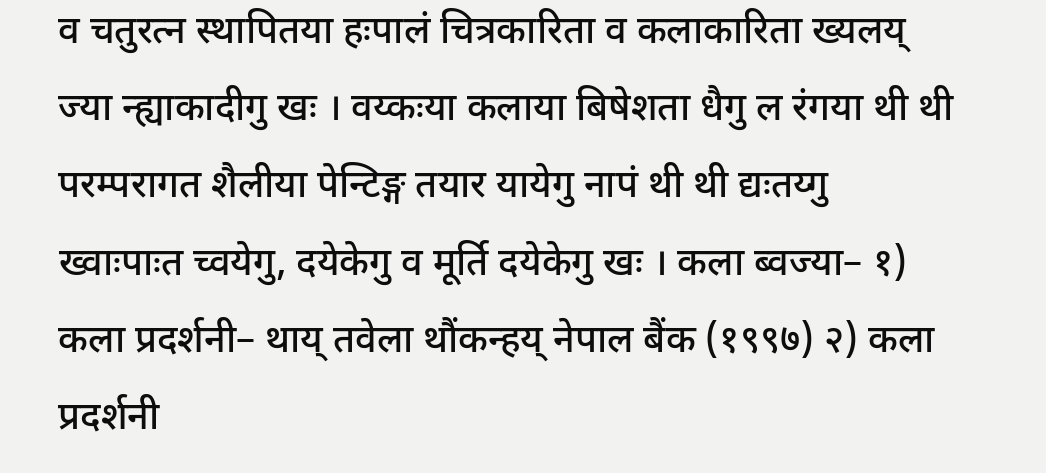व चतुरत्न स्थापितया हःपालं चित्रकारिता व कलाकारिता ख्यलय् ज्या न्ह्याकादीगु खः । वय्कःया कलाया बिषेशता धैगु ल रंगया थी थी परम्परागत शैलीया पेन्टिङ्ग तयार यायेगु नापं थी थी द्यःतय्गु ख्वाःपाःत च्वयेगु, दयेकेगु व मूर्ति दयेकेगु खः । कला ब्वज्या– १) कला प्रदर्शनी– थाय् तवेला थौंकन्हय् नेपाल बैंक (१९९७) २) कला प्रदर्शनी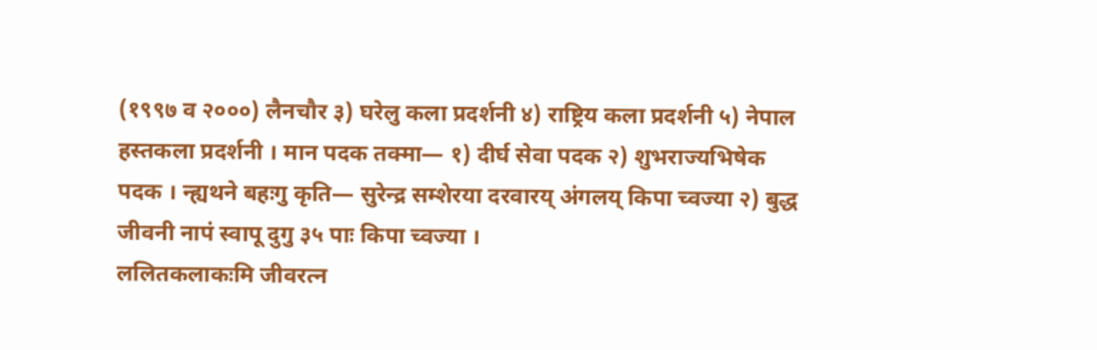(१९९७ व २०००) लैनचौर ३) घरेलु कला प्रदर्शनी ४) राष्ट्रिय कला प्रदर्शनी ५) नेपाल हस्तकला प्रदर्शनी । मान पदक तक्मा— १) दीर्घ सेवा पदक २) शुभराज्यभिषेक पदक । न्ह्यथने बहःगु कृति— सुरेन्द्र सम्शेरया दरवारय् अंगलय् किपा च्वज्या २) बुद्ध जीवनी नापं स्वापू दुगु ३५ पाः किपा च्वज्या ।
ललितकलाकःमि जीवरत्न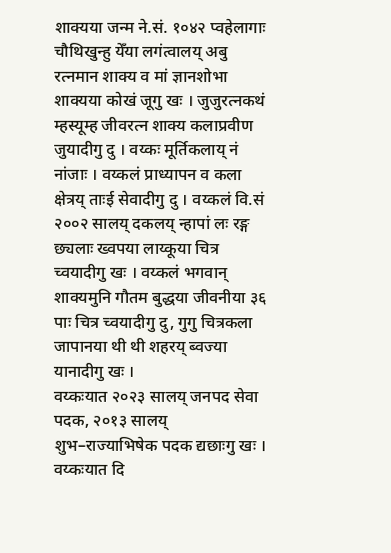शाक्यया जन्म ने.सं. १०४२ प्वहेलागाः चौथिखुन्हु येँया लगंत्वालय् अबु रत्नमान शाक्य व मां ज्ञानशोभा शाक्यया कोखं जूगु खः । जुजुरत्नकथं म्हस्यूम्ह जीवरत्न शाक्य कलाप्रवीण जुयादीगु दु । वय्कः मूर्तिकलाय् नं नांजाः । वय्कलं प्राध्यापन व कला क्षेत्रय् ताःई सेवादीगु दु । वय्कलं वि.सं २००२ सालय् दकलय् न्हापां लः रङ्ग छ्यलाः ख्वपया लाय्कूया चित्र च्वयादीगु खः । वय्कलं भगवान् शाक्यमुनि गौतम बुद्धया जीवनीया ३६ पाः चित्र च्वयादीगु दु, गुगु चित्रकला जापानया थी थी शहरय् ब्वज्या यानादीगु खः ।
वय्कःयात २०२३ सालय् जनपद सेवा पदक, २०१३ सालय् शुभ–राज्याभिषेक पदक द्यछाःगु खः । वय्कःयात दि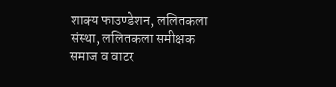शाक्य फाउण्डेशन, ललितकला संस्था, ललितकला समीक्षक समाज व वाटर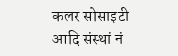कलर सोसाइटी आदि संस्थां नं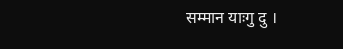सम्मान याःगु दु ।